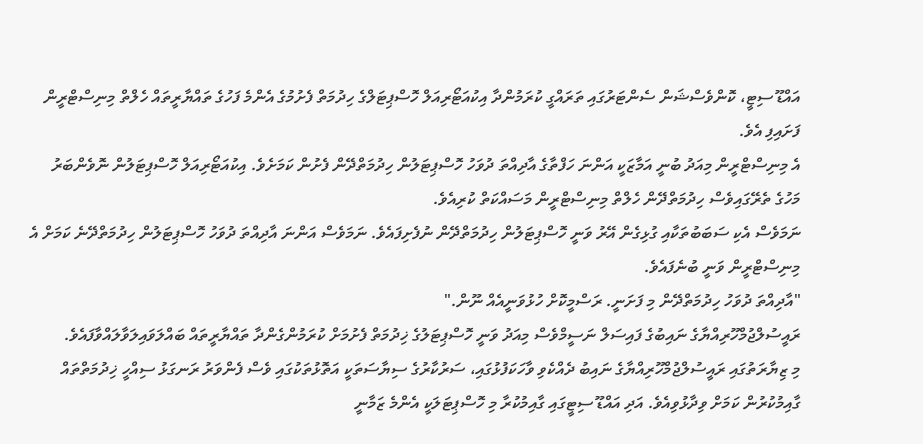އައްޑޫ ސިޓީ، ކޮންވެސްޝަން ސެންޓަރުގައި ތަރައްގީ ކުރަމުންދާ އިކުއަޓޯރިއަލް ހޮސްޕިޓަލްގެ ހިދުމަތް ފެށުމުގެ އެންމެ ފަހުގެ ތައްޔާރީތައް ހެލްތް މިނިސްޓްރީން ފަށައިފި އެވެ.
އެ މިނިސްޓްރީން މިއަދު ބުނީ އަމާޒަކީ އަންނަ ހަފްތާގެ އާދިއްތަ ދުވަހު ހޮސްޕިޓަލުން ހިދުމަތްދޭން ފެށުން ކަމަށެވެ. އިކުއަޓޯރިއަލް ހޮސްޕިޓަލުން ނޮވެންބަރު މަހުގެ ތެރޭގައިވެސް ހިދުމަތްދޭން ހެލްތް މިނިސްޓްރީން މަސައްކަތް ކުރިއެވެ.
ނަމަވެސް އެކި ސަބަބުތަކާއި ގުޅިގެން އޭރު ވަނީ ހޮސްޕިޓަލުން ހިދުމަތްދޭން ނުފެށިފައެވެ. ނަމަވެސް އަންނަ އާދިއްތަ ދުވަހު ހޮސްޕިޓަލުން ހިދުމަތްދޭނެ ކަމަށް އެ މިނިސްޓްރީން ވަނީ ބުނެފައެވެ.
"އާދިއްތަ ދުވަހު ހިދުމަތްދޭން މި ފަށަނީ. ރަސްމީކޮށް ހުޅުވަނީއެއް ނޫން."
ރައީސުލްޖުމްހޫރިއްޔާގެ ނައިބުގެ ފައިސަލް ނަސީމްވެސް މިއަދު ވަނީ ހޮސްޕިޓަލުގެ ޚިދުމަތް ފެށުމަށް ކުރަމުންގެންދާ ތައްޔާރީތައް ބައްލަވައިލަވާލައްވާފައެވެ.
މި ޒިޔާރަތުގައި ރައީސުލްޖުމްހޫރިއްޔާގެ ނައިބު ދެއްކެވި ވާހަކަފުޅުގައި، ސަރުކާރުގެ ސިޔާސަތަކީ އަތޮޅުތަކުގައި ވެސް ފެންވަރު ރަނގަޅު ސިއްހީ ޚިދުމަތްތައް ގާއިމުކުރުން ކަމަށް ވިދާޅުވިއެވެ. އަދި އައްޑޫ ސިޓީގައި ގާއިމުކުރާ މި ހޮސްޕިޓަލަކީ އެންމެ ޒަމާނީ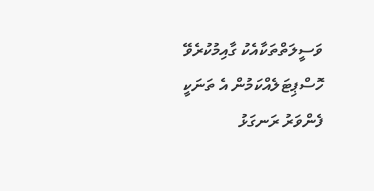ވަސީލަތްތަކާއެކު ގާއިމުކުރެވޭ ހޮސްޕިޓަލެއްކަމުން އެ ތަނަކީ ފެންވަރު ރަނގަޅު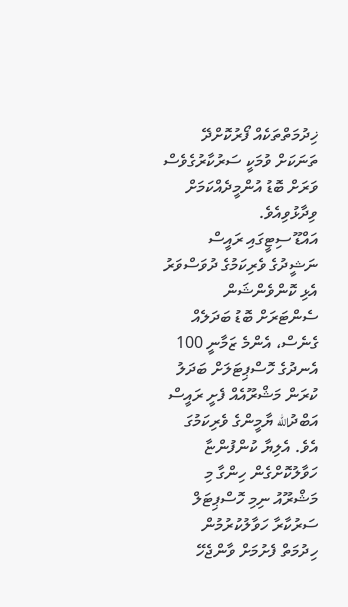ޚިދުމަތްތަކެއް ފޯރުކޮށްދޭ ތަނަކަށް ވުމަކީ ސަރުކާރުގެވެސް ވަރަށް ބޮޑު އުންމީދެއްކަމަށް ވިދާޅުވިއެވެ.
އައްޑޫ ސިޓީގައި ރައީސް ނަޝީދުގެ ވެރިކަމުގެ ދުވަސްވަރު އެޅި ކޮންވެންޝަން ސެންޓަރަށް ބޮޑު ބަދަލެއް ގެނެސް، އެންމެ ޒަމާނީ 100 އެނދުގެ ހޮސްޕިޓަލަށް ބަދަލު ކުރަން މަޝްރޫއެއް ފެށީ ރައީސް އަބްދުالله ޔާމީންގެ ވެރިކަމުގަ އެވެ. އެލިޔާ ކުންފުންޏާ ހަވާލުކޮށްގެން ހިންގާ މި މަޝްރޫއު ނިމި ހޮސްޕިޓަލް ސަރުކާރާ ހަވާލުކުރުމުން ހިދުމަތް ފެށުމަށް ވާންޖެހޭ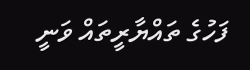ފަހުގެ ތައްޔާރީތައް ވަނީ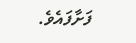ފަށާފައެވެ.